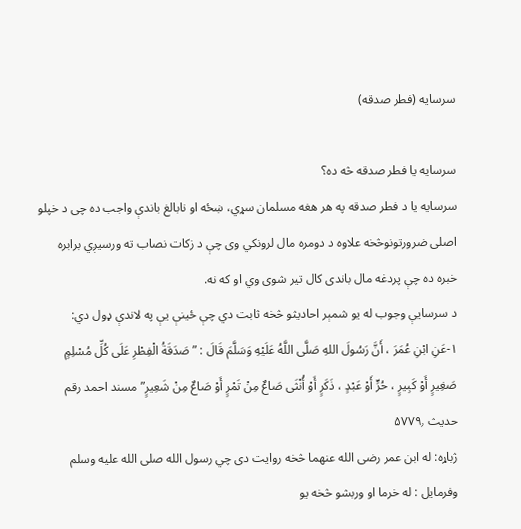سرسايه (فطر صدقه)

سرسايه یا فطر صدقه څه ده؟
سرسايه يا د فطر صدقه په هر هغه مسلمان سړي، ښځه او نابالغ باندې واجب ده چی د خپلو اصلی ضرورتونوڅخه علاوه د دومره مال لرونکي وی چې د زکات نصاب ته ورسيږي برابره خبره ده چې پردغه مال باندی کال تير شوی وي او که نه.
د سرسايې وجوب له يو شمېر احاديثو څخه ثابت دي چې ځينې يې په لاندې ډول دي:
۱-عَنِ ابْنِ عُمَرَ ، أَنَّ رَسُولَ اللهِ صَلَّى اللَّهُ عَلَيْهِ وَسَلَّمَ قَالَ : ” صَدَقَةُ الْفِطْرِ عَلَى كُلِّ مُسْلِمٍ صَغِيرٍ أَوْ كَبِيرٍ ، حُرٍّ أَوْ عَبْدٍ ، ذَكَرٍ أَوْ أُنْثَى صَاعٌ مِنْ تَمْرٍ أَوْ صَاعٌ مِنْ شَعِيرٍ” مسند احمد رقم حدیث ۵۷۷۹٫
ژباړه: له ابن عمر رضی الله عنهما څخه روايت دی چي رسول الله صلی الله عليه وسلم وفرمایل : له خرما او وربشو څخه يو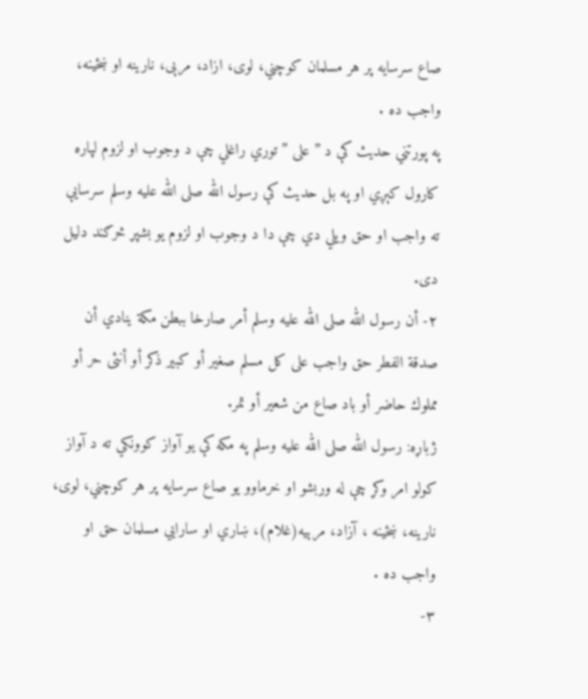صاع سرسايه پر هر مسلمان کوچني، لوی، ازاد، مرېی، نارينه او ښځينه، واجب ده .
په پورتني حديث کې د ” على ” توري راغلي چې د وجوب او لزوم لپاره کارول کېږي او په بل حديث کې رسول الله صلی الله عليه وسلم سرسايې ته واجب او حق ويلي دي چې دا د وجوب او لزوم يو بشپړ څرګند دليل دی.
۲- أن رسول الله صلى الله عليه وسلم أمر صارخا ببطن مكة ينادي أن صدقة الفطر حق واجب على كل مسلم صغير أو كبير ذكر أو أنثى حر أو مملوك حاضر أو باد صاع من شعير أو تمر.
ژباړه: رسول الله صلی الله عليه وسلم په مکه کې يو آواز کوونکي ته د آواز کولو امر وکړ چې له وربشو او خرماوو يو صاع سرسايه پر هر کوچني، لوی، نارينه، ښځينه ، آزاد، مرېيه(غلام)، ښاري او سارايي مسلمان حق او واجب ده .
۳-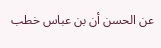عن الحسن أن بن عباس خطب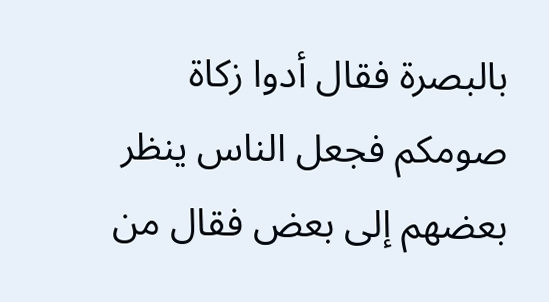بالبصرة فقال أدوا زكاة صومكم فجعل الناس ينظر بعضهم إلى بعض فقال من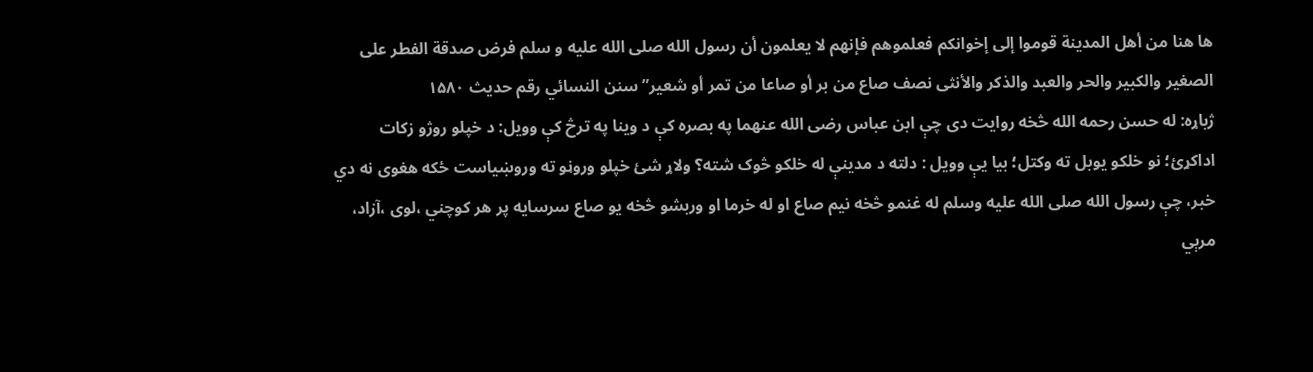ها هنا من أهل المدينة قوموا إلى إخوانكم فعلموهم فإنهم لا يعلمون أن رسول الله صلى الله عليه و سلم فرض صدقة الفطر على الصغير والكبير والحر والعبد والذكر والأنثى نصف صاع من بر أو صاعا من تمر أو شعير” سنن النسائي رقم حديث ۱۵۸۰
ژباړه: له حسن رحمه الله څخه روايت دی چې ابن عباس رضی الله عنهما په بصره کې د وينا په ترڅ کې وويل: د خپلو روژو زکات اداکړئ؛ نو خلکو يوبل ته وکتل؛ بيا يې وويل : دلته د مدينې له خلکو څوک شته؟ ولاړ شئ خپلو وروڼو ته وروښياست ځکه هغوی نه دي خبر، چې رسول الله صلی الله عليه وسلم له غنمو څخه نيم صاع او له خرما او وربشو څخه يو صاع سرسايه پر هر کوچني ،لوی ،آزاد، مرېي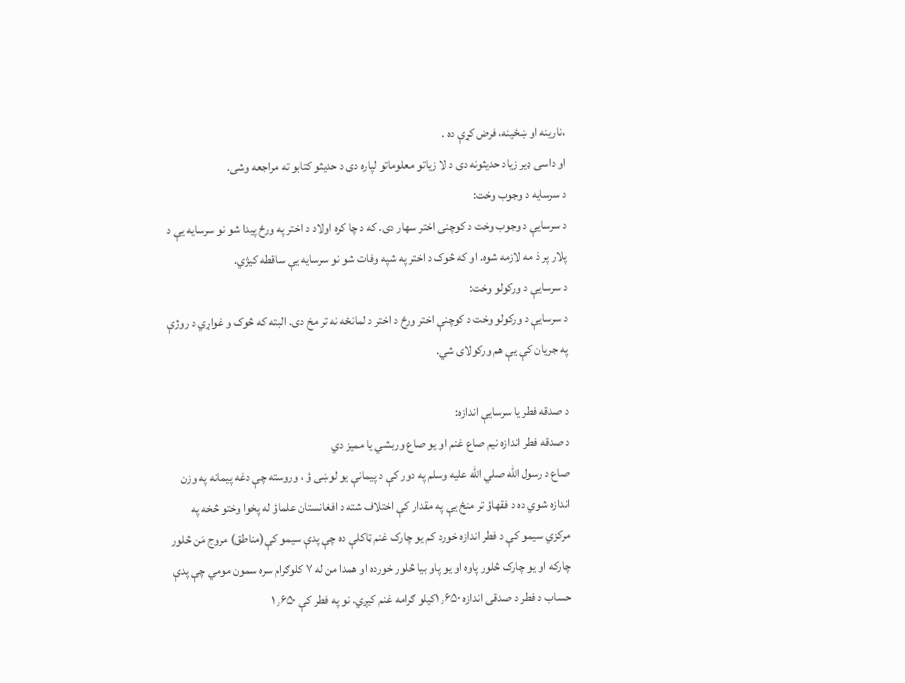،نارينه او ښځينه، فرض کړې ده .
او داسی ډیر زیاد حدیثونه دی د لا زیاتو معلوماتو لپاره دی د حدیثو کتابو ته مراجعه وشی.
د سرسایه د وجوب وخت:
د سرسایې د وجوب وخت د کوچنی اختر سهار دی. که د چا کره اولاد د اختر په ورځ پیدا شو نو سرسایه یې د پلار پر ذ مه لازمه شوه. او که څوک د اختر په شپه وفات شو نو سرسایه یې ساقطه کیژي.
د سرسایې د ورکولو وخت:
د سرسایې د ورکولو وخت د کوچنې اختر ورځ د اختر د لمانځه نه تر مخ دی. البته که څوک و غواړي د روژې په جریان کې یې هم ورکولای شي.

د صدقه فطر یا سرسایې اندازه:
د صدقه فطر اندازه نيم صاع غنم او يو صاع وربشي يا مميز دي
صاع د رسول الله صلي الله عليه وسلم په دور کې د پيمانې يو لوښی ؤ ، وروسته چې دغه پيمانه په وزن اندازه شوي ده د فقهاؤ تر منځ يې په مقدار کې اختلاف شته د افغانستان علماؤ له پخوا وختو څخه په مرکزي سیمو کې د فطر اندازه خورد کم يو چارک غنم ټاکلې ده چې پدې سیمو کې(مناطق) مروج مَن څلور چارکه او يو چارک څلور پاوه او يو پاو بيا څلور خورده او همدا من له ۷ کلوګرام سره سمون مومي چې پدې حساب د فطر د صدقی اندازه ۱٫۶۵۰کيلو ګرامه غنم کيږي. نو په فطر کې ۱٫۶۵۰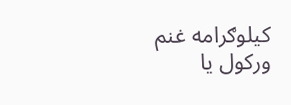کیلوګرامه غنم ورکول یا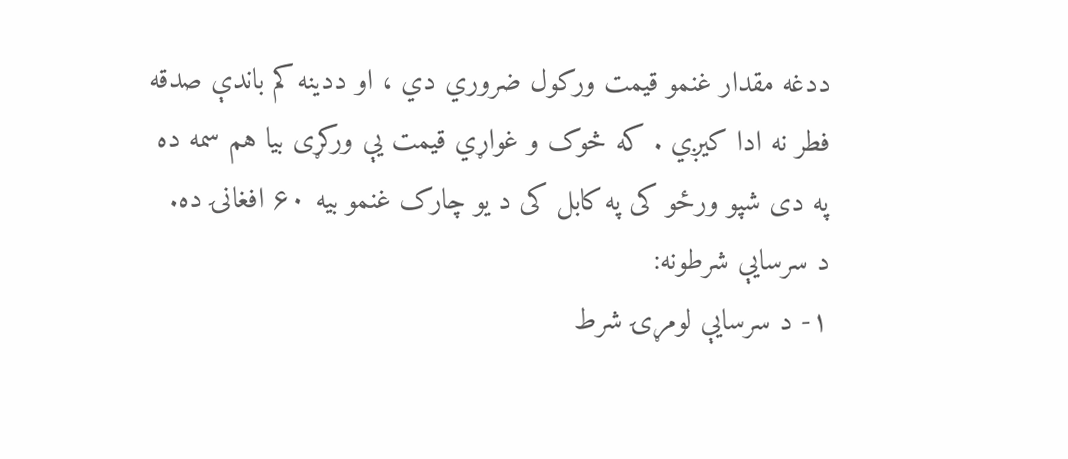ددغه مقدار غنمو قیمت ورکول ضروري دي ، او ددینه کم باندې صدقه فطر نه ادا کیږي . که څوک و غواړي قیمت یې ورکړی بیا هم سمه ده په دی شپو ورځو کی په کابل کی د یو چارک غنمو بیه ۶۰ افغانۍ ده.
د سرسايې شرطونه:
۱- د سرسايې لومړۍ شرط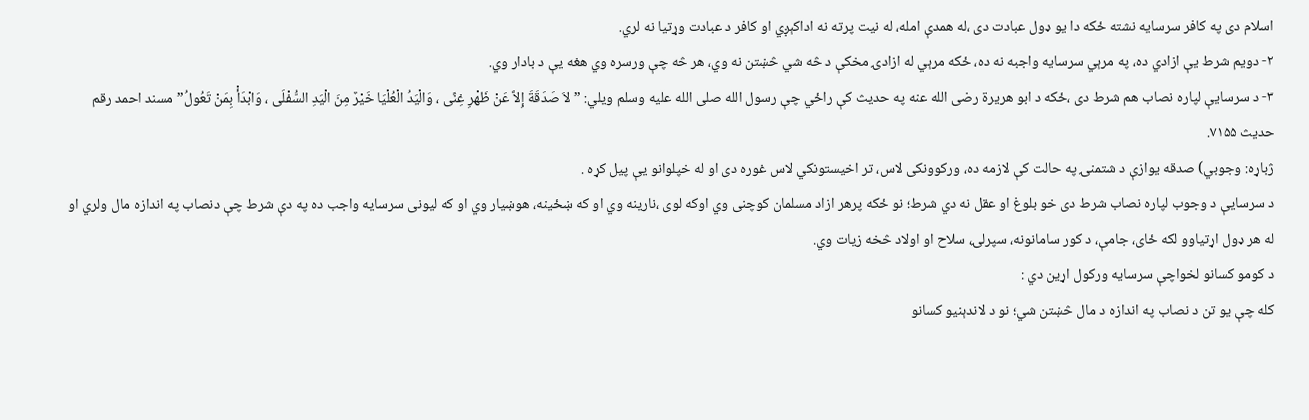اسلام دی په کافر سرسايه نشته ځکه دا يو ډول عبادت دی ،له همدې امله، له نيت پرته نه اداکېږي او کافر د عبادت وړتيا نه لري.
۲- دويم شرط يې ازادي ده، په مرېي سرسايه واجبه نه ده، ځکه مرېي له ازادۍ مخکې د څه شي څښتن نه وي، هر څه چې ورسره وي هغه يې د بادار وي.
۳- د سرسايې لپاره نصاب هم شرط دی ،ځکه د ابو هريرة رضی الله عنه په حديث کې راځي چې رسول الله صلی الله عليه وسلم ويلي: ” لاَ صَدَقَةَ إِلاَّ عَنْ ظَهْرِ غِنًى ، وَالْيَدُ الْعُلْيَا خَيْرٌ مِنَ الْيَدِ السُّفْلَى ، وَابْدَأْ بِمَنْ تَعُولُ” مسند احمد رقم حديث ۷۱۵۵.
ژباړه: وجوبي) صدقه يوازې د شتمنۍ په حالت کې لازمه ده، ورکوونکی لاس، تر اخيستونکي لاس غوره دی او له خپلوانو يې پيل کړه .
د سرسايې د وجوب لپاره نصاب شرط دی خو بلوغ او عقل نه دي شرط؛ نو ځکه پرهر ازاد مسلمان کوچنی وي اوکه لوی ،نارينه وي او که ښځينه، هوښيار وي او که ليونی سرسايه واجب ده په دې شرط چې دنصاب په اندازه مال ولري او له هر ډول اړتياوو لکه ځای، جامې، د کور سامانونه، سپرلۍ، سلاح او اولاد څخه زيات وي.
د کومو کسانو لخواچې سرسايه ورکول اړين دي :
کله چې يو تن د نصاب په اندازه د مال څښتن شي؛ نو د لاندېنيو کسانو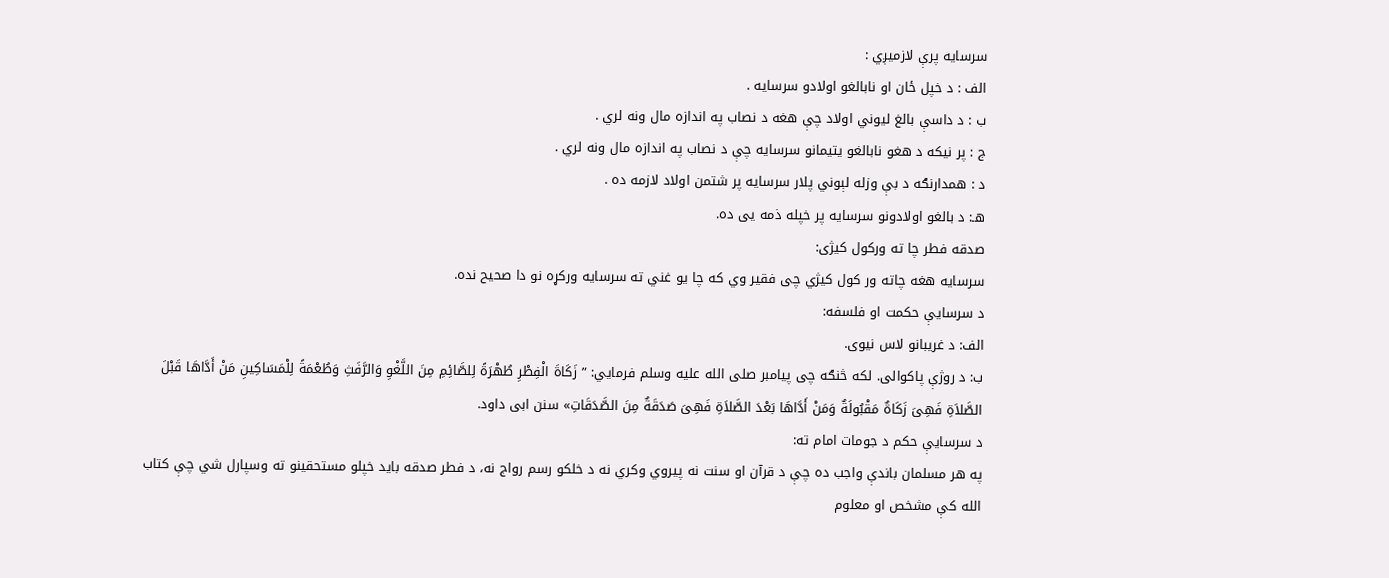سرسايه پرې لازميږي :
الف : د خپل ځان او نابالغو اولادو سرسايه .
ب : د داسې بالغ ليوني اولاد چې هغه د نصاب په اندازه مال ونه لري .
ج : پر نيکه د هغو نابالغو يتيمانو سرسايه چې د نصاب په اندازه مال ونه لري .
د : همدارنګه د بې وزله لېوني پلار سرسايه پر شتمن اولاد لازمه ده .
هـ: د بالغو اولادونو سرسایه پر خپله ذمه یی ده.
صدقه فطر چا ته ورکول کیژی:
سرسایه هغه چاته ور کول کیژي چی فقیر وي که چا یو غني ته سرسایه ورکړه نو دا صحیح نده.
د سرسایې حکمت او فلسفه:
الف: د غریبانو لاس نیوی.
ب: د روژې پاکوالی. لکه څنګه چی پیامبر صلی الله علیه وسلم فرمایي: ” زَكَاةَ الْفِطْرِ طُهْرَةً لِلصَّائِمِ مِنَ اللَّغْوِ وَالرَّفَثِ وَطُعْمَةً لِلْمَسَاكِينِ مَنْ أَدَّاهَا قَبْلَ الصَّلاَةِ فَهِىَ زَكَاةٌ مَقْبُولَةٌ وَمَنْ أَدَّاهَا بَعْدَ الصَّلاَةِ فَهِىَ صَدَقَةٌ مِنَ الصَّدَقَاتِ» سنن ابی داود.
د سرسایې حکم د جومات امام ته:
په هر مسلمان باندې واجب ده چې د قرآن او سنت نه پیروي وکري نه د خلکو رسم رواج نه، د فطر صدقه باید خپلو مستحقینو ته وسپارل شي چې کتاب الله کې مشخص او معلوم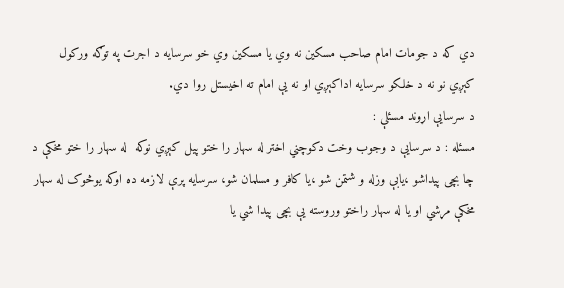دي که د جومات امام صاحب مسکين نه وي يا مسکين وي خو سرسايه د اجرت په توګه ورکول کېږي نو نه د خلکو سرسايه اداکېږي او نه يې امام ته اخيستل روا دي.
د سرسايې اړوند مسئلې :
مسئله : د سرسايې د وجوب وخت دکوچني اختر له سهار را ختو پيل کېږي نوکه  له سهار را ختو مخکې د چا بچی پيداشو ،يابې وزله و شتمن شو ،يا کافر و مسلمان شو، سرسايه پرې لازمه ده اوکه يوڅوک له سهار مخکې مړشي او يا له سهار راختو وروسته يې بچی پيدا شي يا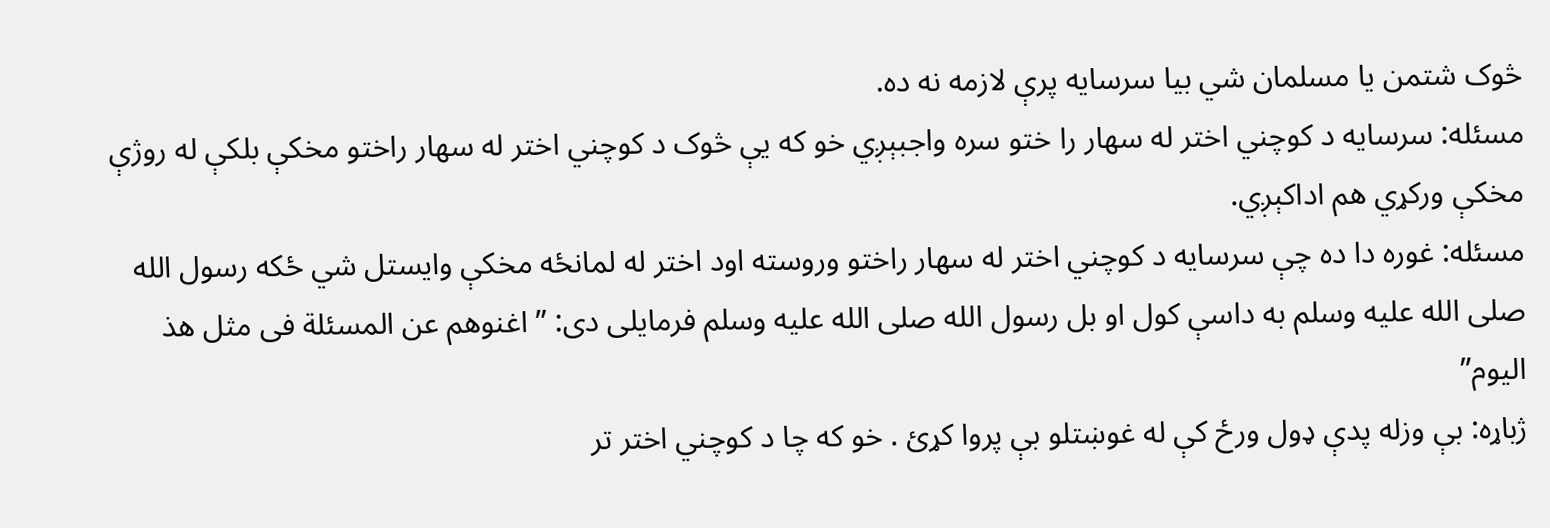څوک شتمن يا مسلمان شي بيا سرسايه پرې لازمه نه ده.
مسئله: سرسايه د کوچني اختر له سهار را ختو سره واجبېږي خو که يې څوک د کوچني اختر له سهار راختو مخکې بلکې له روژې مخکې ورکړي هم اداکېږي.
مسئله: غوره دا ده چې سرسايه د کوچني اختر له سهار راختو وروسته اود اختر له لمانځه مخکې وايستل شي ځکه رسول الله صلی الله عليه وسلم به داسې کول او بل رسول الله صلی الله عليه وسلم فرمایلی دی: ” اغنوهم عن المسئلة فی مثل هذ اليوم”
ژباړه: بې وزله پدې ډول ورځ کې له غوښتلو بې پروا کړئ . خو که چا د کوچني اختر تر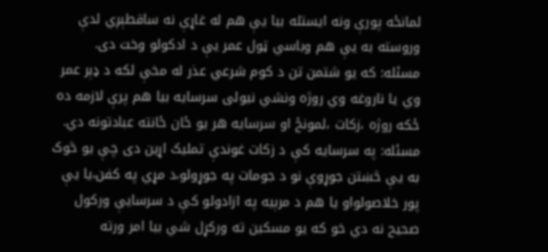لمانځه پورې ونه ايستله بيا يې هم له غاړې نه ساقطېږي لدې وروسته به يې هم وباسي ټول عمر يې د ادکولو وخت دی.
مسئله: که يو شتمن تن د کوم شرعي عذر له مخې لکه د ډېر عمر وي يا ناروغه وي روژه ونشي نيولی سرسايه بيا هم پرې لازمه ده ځکه روژه ،زکات ،لمونځ او سرسايه هر يو ځان ځانته عبادتونه دي.
مسئله: په سرسايه کې د زکات غوندې تمليک اړين دی چې يو څوک به يې څښتن جوړوې نو د جومات په جوړولو،د مړي په کفن،يا يې پور خلاصولواو يا هم د مرېيه په ازادولو کې د سرسايې ورکول صحيح نه دي خو که يو مسکين ته ورکړل شي بيا امر ورته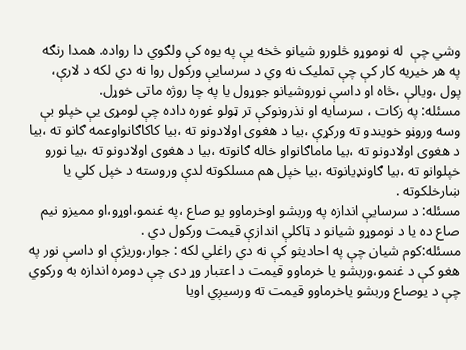وشي چې  له نوموړو څلورو شيانو څخه يې په يوه کې ولګوي دا رواده. همدا رنګه په هر خيريه کار کې چې تمليک نه وي د سرسايې ورکول روا نه دي لکه د لارې، پول ،ويالې ،څاه او داسې نوروشيانو جوړول يا په چا روژه ماتی خوړل.
مسئله: په زکات ، سرسايه او نذرونوکې تر ټولو غوره داده چې لومړی يې خپلو بې وسه وروڼو خويندو ته ورکړې ،بيا د هغوی اولادونو ته ،بيا کاکاګانواوعمه ګانو ته ،بيا د هغوی اولادونو ته ،بيا ماماګانواو خاله ګانوته ،بيا د هغوی اولادونو ته ،بيا نورو خپلوانو ته ،بيا ګاونډيانوته ،بيا خپل هم مسلکوته لدې وروسته د خپل کلي يا ښارخلکوته .
مسئله: د سرسايې اندازه په وربشو اوخرماوو يو صاع ،په غنمو،اوړو،او مميزو نيم صاع ده يا د نوموړو شيانو د ټاکلې اندازې قيمت ورکول دي .
مسئله:کوم شيان چې په احاديثو کې نه دي راغلي لکه : جوار،وريژې او داسې نور په هغو کې د غنمو،وربشو يا خرماوو قيمت د اعتبار وړ دی چې دومره اندازه به ورکوي چې د يوصاع وربشو ياخرماوو قيمت ته ورسيږي اويا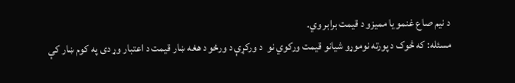د نيم صاع غنمو يا مميزو د قيمت برابر وي.
مسئله: که څوک د پورته نوموړو شيانو قيمت ورکوي نو  د ورکړې د ورځو د هغه ښار قيمت د اعتبار وړ دی په کوم ښار کې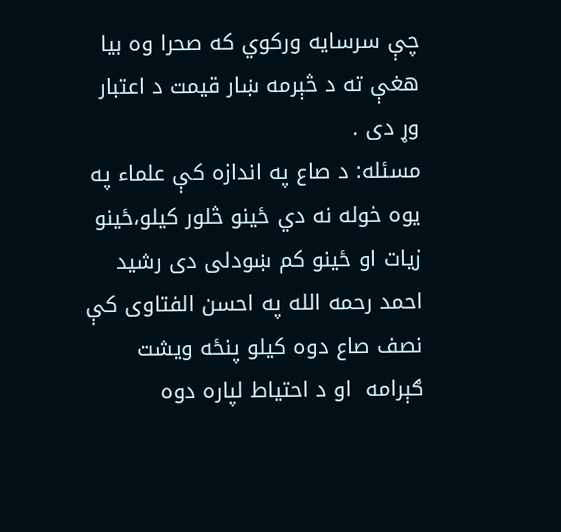چې سرسايه ورکوي که صحرا وه بيا هغې ته د څېرمه ښار قيمت د اعتبار وړ دی .
مسئله: د صاع په اندازه کې علماء په يوه خوله نه دي ځينو څلور کيلو،ځينو زيات او ځينو کم ښودلی دی رشيد احمد رحمه الله په احسن الفتاوی کې نصف صاع دوه کيلو پنځه ويشت ګېرامه  او د احتياط لپاره دوه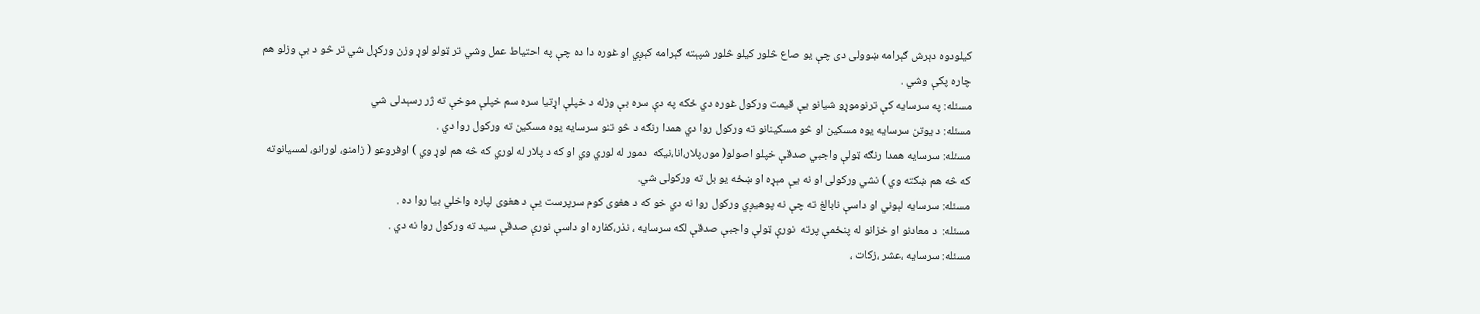کيلودوه دېرش ګېرامه ښوولی دی چې يو صاع څلور کيلو څلور شپېته ګېرامه کېږي او غوره دا ده چې په احتياط عمل وشي تر ټولو لوړ وزن ورکړل شي تر څو د بې وزلو هم چاره پکې وشي .
مسئله: په سرسايه کې ترنوموړو شيانو يې قيمت ورکول غوره دي ځکه په دې سره بې وزله د خپلې اړتيا سره سم خپلې موخې ته ژر رسېدلی شي
مسئله: د يوتن سرسايه يوه مسکين او څو مسکينانو ته ورکول روا دي همدا رنګه د څو تنو سرسايه يوه مسکين ته ورکول روا دي .
مسئله: سرسايه همدا رنګه ټولې واجبي صدقې خپلو اصولو( مور،پلار،انا،نيکه  دمور له لوري وي او که د پلار له لوري که څه هم لوړ وي ) اوفروعو ( زامنو، لورانو، لمسيانوته که څه هم ښکته وي ) نشي ورکولی او نه يې مېړه او ښځه يو بل ته ورکولی شي.
مسئله: سرسايه لېوني او داسې نابالغ ته چې نه پوهيږي ورکول روا نه دي خو که د هغوی کوم سرپرست يې د هغوی لپاره واخلي بيا روا ده .
مسئله:  د معادنو او خزانو له پنځمې پرته  نورې ټولې واجبې صدقې لکه سرسايه ، نذر،کفاره او داسې نورې صدقې سيد ته ورکول روا نه دي .
مسئله: سرسايه ،عشر ،زکات ،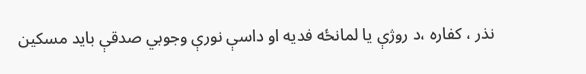نذر ، کفاره ،د روژې يا لمانځه فديه او داسې نورې وجوبي صدقې بايد مسکين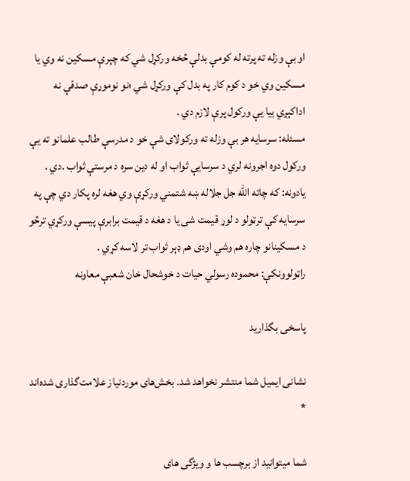او بې وزله ته پرته له کومې بدلې څخه ورکړل شي که چېرې مسکين نه وي يا مسکين وي خو د کوم کار په بدل کې ورکړل شي ؛نو نوموړې صدقې نه اداکېږي بيا يې ورکول پرې لازم دي .
مسئله: سرسايه هر بې وزله ته ورکولای شې خو د مدرسې طالب علمانو ته يې ورکول دوه اجرونه لري د سرسايې ثواب او له دين سره د مرستې ثواب .دي .
يادونه: که چاته الله جل جلاله ښه شتمني ورکړې وي هغه لره پکار دي چې په سرسايه کې ترټولو د لوړ قيمت شی يا د هغه د قيمت برابرې پيسې ورکړي ترڅو د مسکينانو چاره هم وشي اودی هم ډېر ثواب تر لاسه کړي .
راټولوونکې: محموده رسولي حیات د خوشحال خان شعبې معاونه

پاسخی بگذارید

نشانی ایمیل شما منتشر نخواهد شد. بخش‌های موردنیاز علامت‌گذاری شده‌اند *

شما میتوانید از برچسب ها و ویژگی های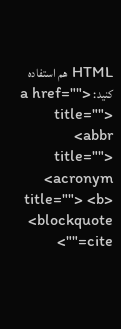HTML هم استفاده کنید: <a href="" title=""> <abbr title=""> <acronym title=""> <b> <blockquote cite="">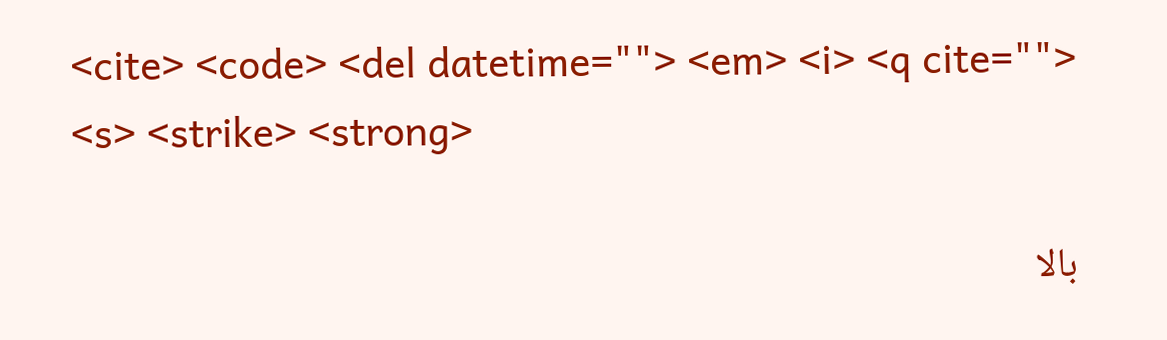<cite> <code> <del datetime=""> <em> <i> <q cite=""> <s> <strike> <strong>

بالا